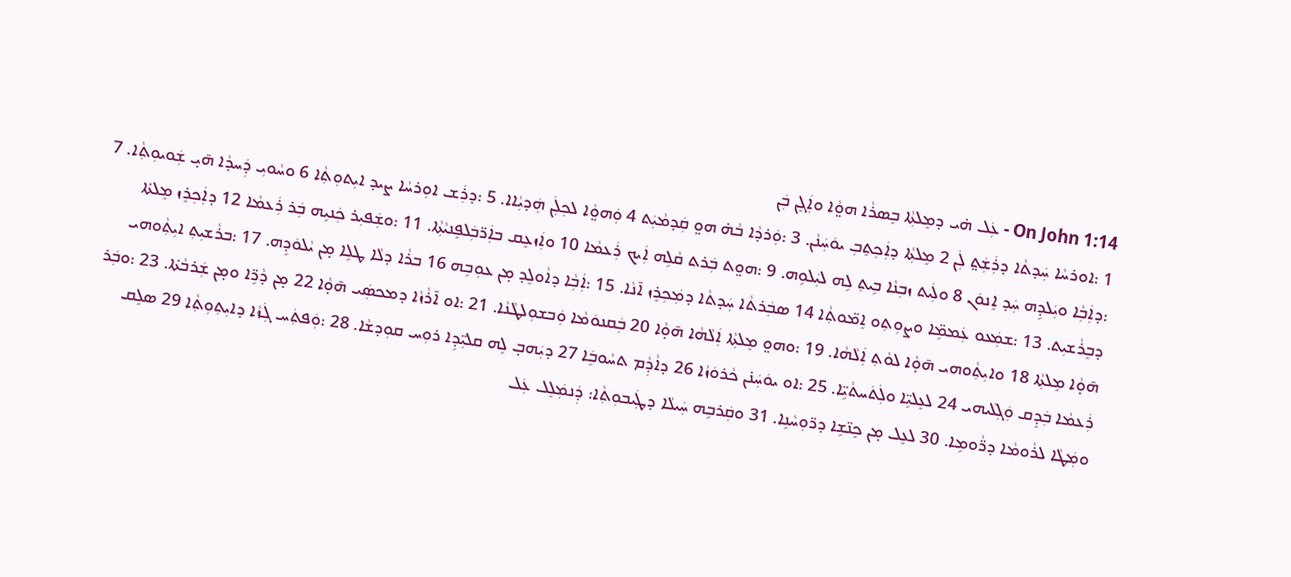On John 1:14 - ܥܲܠ ܗ̇ܝ ܕܡܸܠܬܼܵܐ ܒܸܣܪܵܐ ܗܘ̤ܵܐ ܘܐܲܓܸܢ ܒܲܢ
1 :ܐܘܪܚܵܐ ܚܲܕܬܵܐ ܕܪܲܫܲܬ̤ ܠܲܢ 2 ܡܸܠܬܼܵܐ ܕܐܲܟܼܬܸܒܼ ܝܘܿܚܲܢܵܢ. 3 :ܘܲܪܕܵܐ ܒܵܗ̇ ܗܘ̤ ܩܲܕܡܵܝܲܬ 4 ܘܲܗܘ̤ܵܐ ܠܟܼܠܲܢ ܗܲܕܝܼܵܐܐ. 5 :ܕܪܲܫ ܐܘܼܪܚܵܐ ܨܝܕ ܐܝܼܬܘܼܬܼܵܐ 6 ܘܚܵܘܝܼ ܕܲܚܕܵܐ ܗ̄ܝ̣ ܫܲܘܝܘܼܬܼܵܐ. 7 :ܕܐܲܒܼܵܐ ܘܝܲܠܕܹܗ ܚܲܕ ܐܸܢܘܿܢ 8 ܘܠܲܝܬ ܙܒܼܢܵܐ ܒܹܝܬܼ ܠܹܗ ܠܝܲܠܘܹܗ. 9 :ܗܘ̤ܬ ܒܲܪܬ ܩܵܠܹܗ ܐܲܝܟ ܪܲܥܡܵܐ 10 ܘܐܲܙܥܸܩ ܒܐܲܪ̈ܒܲܠܦܸܢܝܵܬܼܵܐ. 11 :ܘܫܲܦܝܼܪ ܟܲܢܝܹܗ ܒܲܪ ܪܲܥܡܵܐ 12 ܕܐܲܟܼܪܸܙ ܡܸܠܬ̇ܐ ܕܒܸܪܵܫܝܼܬ. 13 :ܫܡܲܥܘ ܥܲܡܡܹ̈ܐ ܘܨܘܼܬܼܘ ܐܸܡ̈ܘܬܼܵܐ 14 ܣܒܲܪܬܵܐ ܚܲܕܬܵܐ ܕܡܲܟܼܪܸܙ ܐ̄ܢܵܐ. 15 :ܐܲܒܼܵܐ ܕܐܵܘܠܸܕ ܡ̣ܢ ܥܘܼܒܹܗ 16 ܒܪܵܐ ܕܠܵܐ ܛܠܹܐ ܡ̣ܢ ܝܵܠܘܿܕܹܗ. 17 :ܒܪܵܫܝܼܬܼ ܐܝܼܬܼܵܘܗܝ ܗ̄ܘ̣ܵܐ ܡܸܠܬܼܵܐ 18 ܘܐܝܼܬܼܵܘܗܝ ܗ̄ܘ̣ܵܐ ܠܘܵܬܼ ܐܲܠܵܗܵܐ. 19 :ܘܗܘ̤ ܡܸܠܬܼܵܐ ܐܲܠܵܗܵܐ ܗ̄ܘ̣ܵܐ 20 ܒܲܩܢܘܿܡܵܐ ܘܲܒܫܘܼܠܛܵܢܵܐ. 21 :ܐܘ ܐ̄ܪܵܙܵܐ ܕܡܟܣܲܝ ܗ̄ܘ̣ܵܐ 22 ܡ̣ܢ ܕܵܪܹ̈ܐ ܘܡ̣ܢ ܫܲܪܒܵܬ̇ܐ. 23 :ܘܒܲܪ ܪܲܥܡܵܐ ܒܲܕܸܩ ܘܲܓܼܠܵܝܗܝ 24 ܠܥܸܠܝܹ̈ܐ ܘܠܲܬܿܚܬܵܝܹ̈ܐ. 25 :ܐܘ ܝܘܿܚܲܢ̇ܢ ܟܵܪܘܿܙܵܐ 26 ܕܐܵܕܼܵܡ ܬܚܵܘܒܹܿܐ 27 ܕܝܲܗܒ̣ ܠܹܗ ܩܠܝܼ̈ܕܹܐ ܪܘܼܚ ܩܘܼܕܫܵܐ. 28 :ܘܲܦܬܲܚ ܓܲܙܵܐ ܕܐܝܼܬܼܘܼܬܼܵܐ 29 ܣܠܸܩ ܘܡܲܛܵܐ ܠܪܵܘܡܵܐ ܕܪ̈ܵܘܡܹܐ. 30 ܠܥܸܠ ܡ̣ܢ ܟܸܢ̈ܫܹܐ ܕܪ̈ܘܼܚܵܢܹܐ. 31 ܘܩܲܪܒܹܗ ܚܲܝܠܵܐ ܕܛܲܝܒܘܼܬܼܵܐ: ܕܲܢܡܲܠܸܠ ܥܲܠ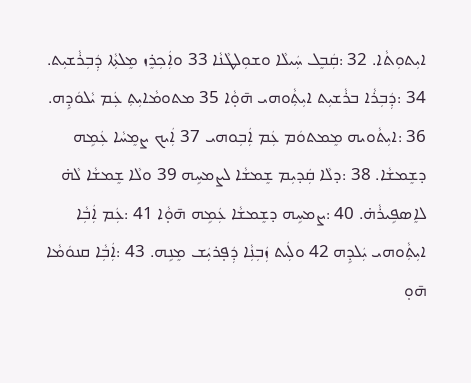ܐܝܼܬܘܼܬܵܐ. 32 :ܩܲܒܸܠ ܚܲܝܠܵܐ ܘܫܘܼܠܛܵܢܵܐ 33 ܘܐܲܟܼܪܸܙ ܡܸܠܬܼܵܐ ܕܲܒܼܪܵܫܝܼܬ. 34 :ܕܲܒܼܪܵܐ ܒܪܵܫܝܼܬ ܐܝܼܬܼܵܘܗܝ ܗ̄ܘ̣ܵܐ 35 ܡܬܘܡܵܐܝܼܬܼ ܥܲܡ ܝܵܠܘܿܕܹܗ. 36 :ܐܝܼܬܵܘܝܗ ܡܸܡܬܘܿܡ ܥܲܡ ܐܲܒܼܘܗܝ 37 ܐܲܝܟ ܨܡܸܚܵܐ ܥܲܡܹܗ ܕܫܸܡܫܵܐ. 38 :ܕܠܵܐ ܩܲܕܝܼܡ ܫܸܡܫܵܐ ܠܨܡܚܹܗ 39 ܘܠܵܐ ܫܸܡܫܵܐ ܠܵܗ̇ ܠܐܸܣܦܹܝܪܵܗ̇. 40 :ܨܡܚܹܗ ܕܫܸܡܫܵܐ ܥܲܡܹܗ ܗ̄ܘ̣ܵܐ 41 :ܥܲܡ ܐܲܒܼܵܐ ܐܝܼܬܼܵܘܗܝ ܝܲܠܕܹܗ 42 ܘܠܲܝܬ ܙܲܒܼܢܼܵܐ ܕܲܦ̣ܪܝܲܫ ܡܸܢܹܗ. 43 :ܐܲܒܼܵܐ ܩܢܘܿܡܵܐ ܗ̄ܘ̣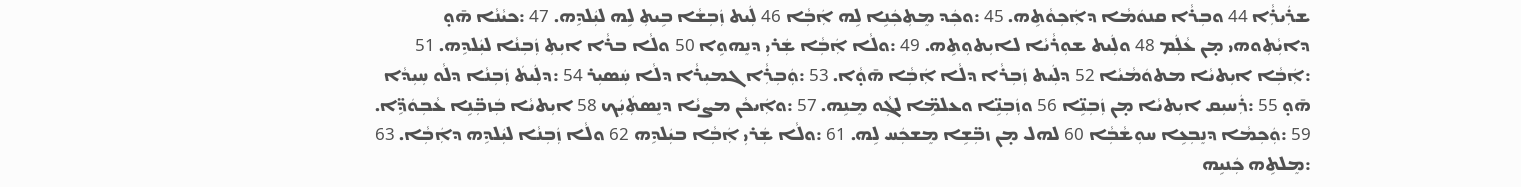ܫܪܲܝܪܼܵܐ 44 ܘܒܼܪܵܐ ܩܢܘܿܡܵܐ ܕܐܲܟܼܘܵܬܹܗ. 45 :ܘܟܲܕ ܡܸܬܼܟܲܢܹܐ ܠܹܗ ܐܲܒܼܵܐ 46 ܠܲܝܬ ܙܲܒܼܫܵܐ ܒܹܝܬܼ ܠܹܗ ܠܝܲܠܕܹܗ. 47 :ܟܝܵܢܵܐ ܗ̄ܘ̣ ܕܐܝܼܵܬܼܘܗܝ ܡ̣ܢ ܥܵܠܲܡ 48 ܘܠܲܝܬ ܫܘܼܪܵܝܵܐ ܠܐܝܼܬܘܼܬܹܗ. 49 :ܘܠܵܐ ܐܲܒܼܵܐ ܫܲܪܝܼ ܕܢܸܗܘܹܐ 50 ܘܠܵܐ ܒܪܵܐ ܐܝܼܬܼ ܙܲܒܼܢܵܐ ܠܝܲܠܕܹܗ. 51 :ܐܲܒܼܵܐ ܐܝܼܬܝܵܐ ܡܬܘܿܡܵܝܵܐ 52 ܕܠܲܝܬ ܙܲܒܼܪܵܐ ܕܠܵܐ ܐܲܒܼܵܐ ܗ̄ܘ̣ܵܐ. 53 :ܘܲܒܼܪܼܵܐ ܓܡܝܼܪܵܐ ܕܠܵܐ ܚܲܣܝܼܪ 54 :ܕܠܲܝܬܿ ܙܲܒܼܢܵܐ ܕܠܵܘ ܚܼܝܼܕܵܐ ܗ̄ܘ̣ 55 :ܪܲܚܝܼܩ ܐܝܼܬܝܵܐ ܡ̣ܢ ܙܲܒܼܢܹ̈ܐ 56 ܘܙܲܒܼܢܹ̈ܐ ܘܥܠܡܹ̈ܐ ܠܓܼܵܘ ܡܸܢܹܗ. 57 :ܘܐܲܝܟܵܢ ܡܨܝܵܐ ܕܢܸܣܬܲܝܲܟ 58 ܐܝܼܬܝܵܐ ܒܲܙܒܼ̈ܢܹܐ ܥܵܒܼܘܿܕܹ̈ܐ. 59 :ܘܲܟܼܡܵܐ ܕܢܸܒܼܥܹܐ ܚܘܼܫܵܒܼܵܐ 60 ܠܗܠ ܡ̣ܢ ܙܒܼ̈ܫܹܐ ܡܸܫܟܲܚ ܠܹܗ. 61 :ܘܠܵܐ ܫܲܪܝܼ ܐܲܒܼܵܐ ܒܝܲܠܕܹܗ 62 ܘܠܵܐ ܙܲܒܼܢܵܐ ܠܝܲܠܕܹܗ ܕܐܲܒܼܵܐ. 63 :ܡܸܠܬܹܗ ܟܲܢܝܹܗ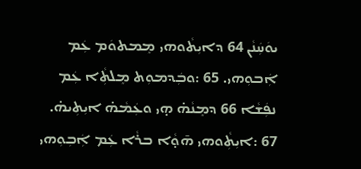ܝܘܿܚܲܢܵܢ 64 ܕܐܝܼܬܵܘܗܝ ܡܸܡܬܘܿܡ ܥܲܡ ܐܲܒܘܼܗܝ. 65 :ܘܒܲܕܡܘܼܬ ܡܸܠܬܼܵܐ ܥܲܡ ܢܦܲܫܵܐ 66 ܕܡܸܢܵܗ̇ ܗ̣ܝ ܘܥܲܡܵܗ̇ ܐܝܼܬܼܝܗ̇. 67 :ܐܝܼܬܼܵܘܗܝ ܗ̄ܘ̣ܵܐ ܒܪܵܐ ܥܲܡ ܐܲܒܼܘܼܗܝ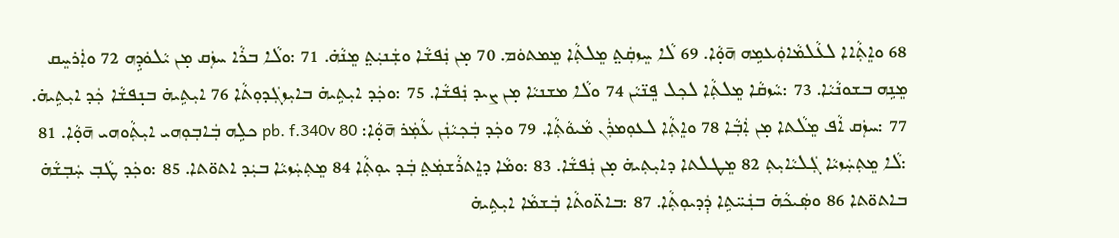68 ܘܐܸܬܼܵܐܐ ܠܥܵܠܡܵܐܘܲܥܡܹܗ ܗ̄ܘ̣ܵܐ. 69 ܠܵܐ ܚܸܙܩܲܬ̤ ܡܸܠܬܼܵܐ ܡܸܡܬܘܿܡ. 70 ܡ̣ܢ ܢܲܦܫܵܐ ܘܫܲܢܝܲܬ̤ ܡܸܢܵܗ̇. 71 :ܘܠܵܐ ܒܪܵܐ ܚܙܲܩ ܡ̣ܢ ܝܵܠܘܿܕܹܗ 72 ܘܐܲܪܚܸܩ ܡܸܢܹܗ ܒܫܘܢܵܝܵܐ. 73 :ܚܵܙܩܵܐ ܡܸܠܬܼܵܐ ܠܟܼܠ ܦܸܢ̈ܝܵܢ 74 ܘܠܵܐ ܡܫܢܝܵܐ ܡ̣ܢ ܨܝܕ ܢܲܦܫܵܐ. 75 :ܘܟܲܕ ܐܝܼܬܹܝܗ̇ ܒܐܝܼܙܓܲܕܘܼܬܵܐ 76 ܐܝܼܬܹܝܗ̇ ܒܢ̣ܦܫܵܐ ܟܲܕ ܐܝܼܬܹܝܗ̇. 77 :ܚܙܲܩ ܐܵܦ ܡܸܠܵܬܐ ܡ̣ܢ ܐܲܒܼܵܐ 78 ܘܐܸܬܼܵܐ ܠܥܘܼܡܪܲܢ ܡܵܝܘܵܬܼܵܐ. 79 ܘܟܲܕ ܒܲܟܼܝܵܢܲܢ ܥܵܡܲܪ ܗ̄ܘ̣ܵܐ: pb. f.340v 80 ܟܠܹܗ ܒܲܐܒܼܘܼܗܝ ܐܝܼܬܼܵܘܗܝ ܗ̄ܘ̣ܵܐ. 81 :ܠܵܐ ܡܸܬܼܚܲܙܝܵܐ ܓܲܠܝܵܐܝܼܬܼ 82 ܡܸܛܠܬܐ ܕܐܝܼܬܼܝܗ̇ ܡ̣ܢ ܢܲܦܫܵܐ. 83 :ܘܡܵܐ ܕܐܸܬܪܵܫܡܲܬ̤ ܒܲܕ ܝܘܼܬܼܵܐ 84 ܡܸܬܼܚܲܙܝܵܐ ܒܝܲܕ ܐܬܘ̈ܬܐ. 85 :ܘܟܲܕ ܛܵܒܼ ܚܲܒܼܫܵܗ̇ ܒܐܬܘ̈ܬܐ 86 ܘܣܲܝܟܵܗ̇ ܒܢܲܚ̈ܬܹܐ ܕܲܕܝܘܼܬܼܵܐ. 87 :ܒܐܬ̈ܘܬܵܐ ܒܲܫܡܵܐ ܐܝܼܬܹܝܗ̇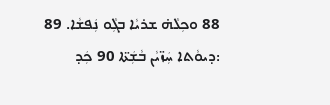88 ܘܟܼܠܵܗ̇ ܫܪܝܵܐ ܒܓܼܵܘ ܢܲܦܫܵܐ. 89 :ܕܝܘܵܬܐ ܚܲܙ̈ܝܵܢ ܒܵܫܲܬ̈ܐ 90 ܟܲܕ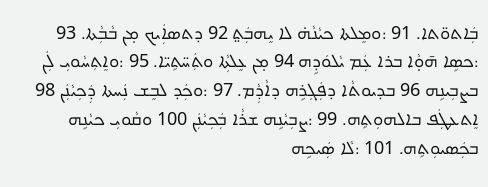ܒܲܐܬܘ̈ܬܐ. 91 :ܘܡܸܠܬܐ ܟܝܵܢܵܗ̇ ܠܐ ܝܸܗܒܲܬ̤ 92 ܕܬܣܐܲܝܟ ܡ̣ܢ ܒܵܒܼܵܬܐ. 93 :ܟܣܹܐ ܗ̄ܘ̣ܵܐ ܒܪܐ ܥܲܡ ܝܵܠܘܿܕܹܗ 94 ܡ̣ܢ ܥܸܠܬܼܵܐ ܘܬܲܚ̈ܬܹܝ̈ܐ. 95 :ܘܐܸܬܼܚܵܘܝܼ ܠܲܢ ܒܨܒܼܝܢܹܗ 96 ܒܕܝܘܬܵܐ ܕܦܲܓܼܪܹܗ ܕܐܵܕܼܵܡ. 97 :ܘܟܲܕ ܠܒܸܫ ܢܲܚܬܐ ܕܲܟܼܝܵܢܲܢ 98 ܐܸܬܥܛܲܦ ܒܐܠܗܘܼܬܹܗ. 99 :ܨܒܼܝܵܢܹܗ ܫܪܵܐ ܒܲܟܼܝܵܢܲܢ 100 ܘܩܵܘܝܼ ܟܝܵܢܹܗ ܒܟܲܣܝܘܼܬܹܗ. 101 :ܠܵܐ ܣܲܝܟܹܗ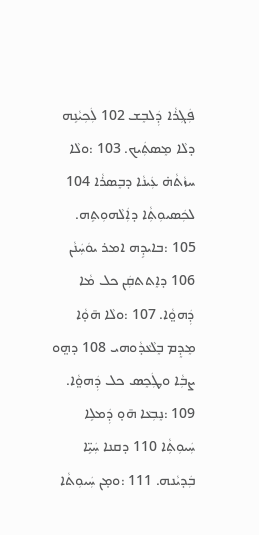ܦܲܓܼܪܵܐ ܕܲܠܒܸܫ 102 ܠܲܟܼܝܵܢܹܗ ܕܠܵܐ ܡܸܣܬܲܝܟ. 103 :ܘܠܵܐ ܚܙܵܬܵܗ̇ ܥܲܝܢܵܐ ܕܒܸܣܪܵܐ 104 ܠܟܲܣܝܘܼܬܼܵܐ ܕܐܲܠܵܗܘܼܬܹܗ. 105 :ܒܐܝܕܹܗ ܐܡܪ ܝܘܿܚܲܢܵܢ 106 ܕܐܸܬܬܩܲܢ ܟܠ ܡܵܐ ܕܲܗܘ̤ܵܐ. 107 :ܘܠܵܐ ܗ̄ܘ̣ܵܐ ܡܸܕܸܡ ܒܸܠܵܥܵܕܵܘܗܝ 108 ܕܗ̤ܘ ܨܒܼܵܐ ܘܛܲܟܸܣ ܟܠ ܕܲܗܘ̤ܵܐ. 109 :ܢܸܒܼܥܵܐ ܗ̄ܘ̣ ܕܲܡܠܹܐ ܚܲܝܘܼܬܼܵܐ 110 ܕܩܢܐ ܚܲܝܹ̈ܐ ܒܲܕܝܵܢܗ. 111 :ܘܡ̣ܢ ܚܲܝܘܼܬܵܐ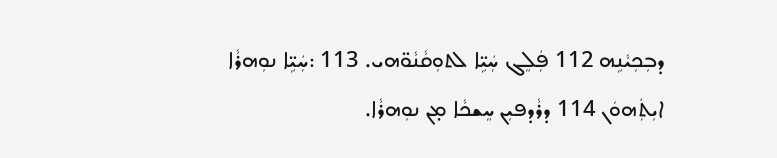ܕܒܼܟܼܝܵܢܹܗ 112 ܦܲܠܸܓ ܚܲܝܹ̈ܐ ܠܬܘܼܩܵܢܵܘ̈ܗܝ. 113 :ܚܲܝܹ̈ܐ ܢܘܼܗܪܵܐ ܐܝܼܬܲܗܘܿܢ 114 ܕܪܵܕܦܝܼܢ ܚܸܫܟܵܐ ܡ̣ܢ ܢܘܼܗܪܵܐ.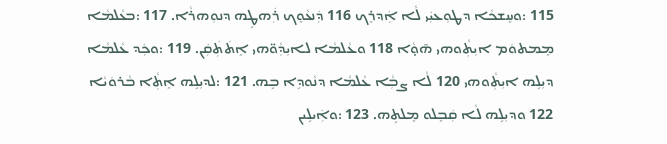115 :ܘܚܸܫܟܵܐ ܕܛܘܼܥܝܲܝ ܠܵܐ ܐܲܕܪܸܟ 116 ܕܲܢܥܵܘܸܟ ܪܲܗܛܹܗ ܕܢܘܼܗܪܵܐ. 117 :ܒܥܵܠܡܵܐ ܡܸܡܬܘܿܡ ܐܝܼܬܼܵܘܗܝ ܗ̄ܘ̣ܵܐ 118 ܘܥܵܠܡܵܐ ܠܐܝܼܕܼܵܘ̈ܗܝ ܐܸܬܿܬܲܩܲܢ. 119 :ܘܟܲܕ ܥܵܠܡܵܐ ܕܝܼܠܹܗ ܐܝܼܬܼܵܘܗܝ 120 ܠܵܐ ܨܒܼܵܐ ܥܵܠܡܵܐ ܕܢܵܘܕܹܐ ܒܹܗ. 121 :ܠܕܝܼܠܹܗ ܐܸܬܼܵܐ ܒܵܪܘܿܝܵܐ 122 ܘܕܝܼܠܹܗ ܠܵܐ ܩܲܒܸܠܘ ܡܸܠܬܹܗ. 123 :ܘܐܲܝܠܹܝܢ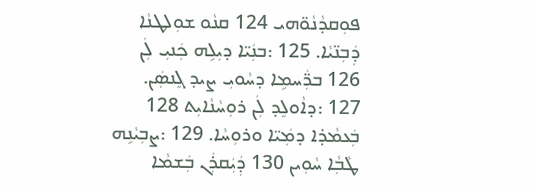ܦܘܼܩܕܵܢܵܘ̈ܗܝ 124 ܩܢܵܘ ܫܘܼܠܛܢܵܐ ܕܲܒܼܢ̈ܝܵܐ. 125 :ܒܢܲܝ̈ܐ ܕܝܼܠܹܗ ܟܲܢܝܼ ܠܲܢ 126 ܒܪ̈ܲܚܡܹܐ ܕܚܵܘܝܼ ܨܝܕ ܓܸܢܣܲܢ. 127 :ܕܐܵܘܠܸܕ ܠܲܢ ܪܘܼܚܵܢܵܐܝܼܬ 128 ܒܲܥܡܵܕ̇ܐ ܕܡܲܝ̈ܐ ܘܪܘܼܚܵܐ. 129 :ܨܒܼܝܵܢܹܗ ܛܵܒܼܵܐ ܚܵܘܼܝܢ 130 ܕܲܝܲܩܪܲܢ ܒܲܫܡܵܐ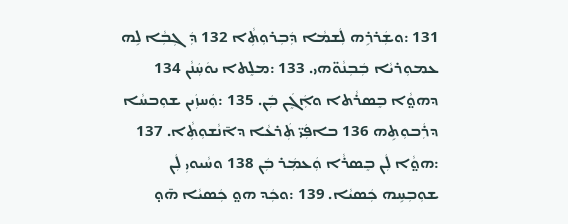131 :ܘܫܲܪܪܹܗ ܠܲܫܡܵܐ ܕܲܒܼܪܘܼܬܼܵܐ 132 ܕܲܓܼܒܼܵܐ ܠܹܗ ܥܡܘܼܪܝܵܐ ܒܲܒܼܢܵܘ̈ܗܝ. 133 :ܡܠܸܬܐ ܝܘܿܚܲܢܵܢ 134 ܕܗܘ̤ܵܐ ܒܸܣܪܵܬܐ ܘܐܲܓܸܿܢ ܒܲܢ. 135 :ܘܲܚܙܲܝܢ ܫܘܼܒܚܵܐ ܕܪܲܒܘܼܬܹܗ 136 ܒܐܦܲܝ̈ ܬܲܪܥܵܐ ܕܐ̄ܢܵܫܘܼܬܼܵܐ. 137 :ܗܘ̤ܵܐ ܠܲܢ ܒܸܣܪܵܐ ܘܲܥܡܲܪ ܒܲܢ 138 ܘܚܵܝܘܝܼ ܠܲܢ ܫܘܼܒܼܚܹܗ ܟܲܣܝܵܐ. 139 :ܘܟܲܕ ܗܘ̤ ܟܲܣܝܵܐ ܗ̄ܘ̣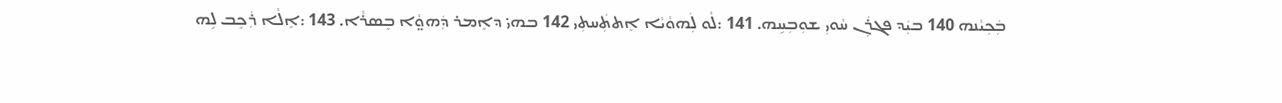ܒܲܟܼܝܵܢܗ 140 ܒܝܲܕ ܦܓܪܲܢ ܚܵܘܝܼ ܫܘܼܒܼܚܹܗ. 141 :ܠܵܘ ܠܲܗܘܵܝܵܐ ܐܸܬܬܲܚܬܼܝ 142 ܒܗܝ̇ ܕܐܸܡܪ ܕܲܗܘ̤ܵܐ ܒܸܣܪܵܐ. 143 :ܐܸܠܵܐ ܪܲܟܸܒ ܠܹܗ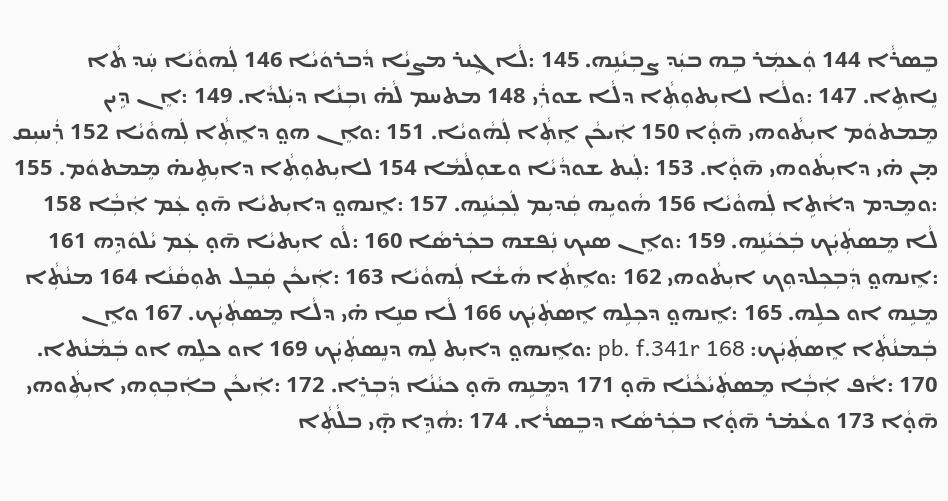ܒܸܣܪܵܐ 144 ܘܲܥܡܲܪ ܒܹܗ ܒܝܲܕ ܨܒܼܝܵܢܹܗ. 145 :ܠܵܐ ܓܹܝܪ ܡܨܝܵܐ ܕܵܒܪܘܿܝܵܐ 146 ܠܲܗܘܵܝܵܐ ܚܲܕ ܬܵܐ ܢܸܐܬܹܐ. 147 :ܘܠܵܐ ܠܐܝܼܬܘܼܬܼܵܐ ܕܠܵܐ ܫܘܪܲܝ 148 ܡܬܚܡ ܠܵܗ̇ ܙܒܼܢܵܐ ܕܝܲܠܕܵܐ. 149 :ܐܸܢ ܕܹܝܢ ܡܸܡܬܘܿܡ ܐܝܼܬܵܘܗܝ ܗ̄ܘ̣ܵܐ 150 ܐܲܝܟܵܢ ܐܸܬܼܵܐ ܠܲܗܵܘܝܵܐ. 151 :ܘܐܸܢ ܗܘ̤ ܕܐܸܬܼܵܐ ܠܲܗܘܵܝܵܐ 152 ܪܲܚܝܼܩ ܡ̣ܢ ܗ̇ܝ ܕܐܝܼܬܵܘܗܝ ܗ̄ܘ̣ܵܐ. 153 :ܠܲܝܬ ܫܘܕܵܝܵܐ ܘܫܘܼܠܵܡܵܐ 154 ܠܐܝܼܬܘܼܬܼܵܐ ܕܐܝܼܬܹܝܗ̇ ܡܸܡܬܘܿܡ. 155 :ܘܡܸܕܡ ܕܐܵܬܹܐ ܠܲܗܘܵܝܵܐ 156 ܗܵܘܝܹܗ ܩܲܕܝܼܡ ܠܲܟܼܝܵܢܹܗ. 157 :ܐܸܢܗܘ̤ ܕܐܝܼܬܝܵܐ ܗ̄ܘ̣ ܥܲܡ ܐܲܒܼܵܐ 158 ܠܵܐ ܡܸܣܬܲܝܲܟ ܒܲܟܿܝܵܢܹܗ. 159 :ܘܐܸܢ ܣܝܟ ܢܲܦܫܗ ܒܟܲܪܣܵܐ 160 :ܠܵܘ ܐܝܼܬܝܵܐ ܗ̄ܘ̣ ܥܲܡ ܝܵܠܘܿܕܹܗ 161 :ܐܸܢܗܘ̤ ܕܲܒܼܟܼܠܕܘܼܟ ܐܝܼܬܵܘܗܝ 162 :ܘܐܸܬܼܵܐ ܗܵܫܵܐ ܠܲܗܘܵܝܵܐ 163 :ܐܲܝܟܵܢ ܩܲܒܸܠ ܬܘܼܩܵܢܵܐ 164 ܡܢܵܬܼܵܐ ܡܸܢܹܗ ܐܘ ܟܠܹܗ. 165 :ܐܸܢܗܘ̤ ܕܟܼܠܹܗ ܐܸܣܬܲܝܲܟ 166 ܠܵܐ ܩܢܹܐ ܗ̇ܝ ܕܠܵܐ ܡܸܣܬܲܝܲܟ. 167 ܘܐܸܢ ܒܲܡܢܵܬܼܵܐ ܐܸܣܬܲܝܲܟ: pb. f.341r 168 :ܘܐܸܢܗܘ̤ ܕܐܝܼܬ ܠܹܗ ܕܢܸܣܬܲܝܲܟ 169 ܐܘ ܟܠܹܗ ܐܘ ܒܲܡܵܢܵܬܐ. 170 :ܐܵܦ ܐܲܒܼܵܐ ܡܸܣܬܲܝܵܟܵܢܵܐ ܗ̄ܘ̣ 171 ܕܡܸܢܹܗ ܗ̄ܘ̣ ܟܝܵܢܵܐ ܕܲܒܼܪܸܐ. 172 :ܐܲܝܟܵܢ ܒܐܲܒܼܘܼܗܝ ܐܝܼܬܼܵܘܗܝ ܗ̄ܘ̣ܵܐ 173 ܘܥܵܡ̇ܪ ܗ̄ܘ̣ܵܐ ܒܟܲܪܣܵܐ ܕܒܸܣܪܵܐ. 174 :ܗܵܕܹܐ ܗ̣̄ܝ ܒܠܵܬܼܵܐ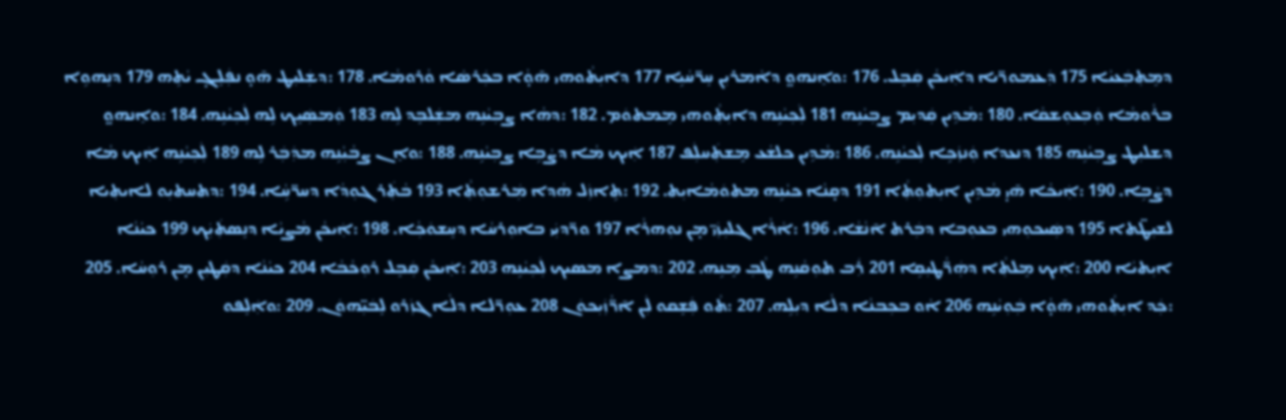ܕܡܸܬܼܒܲܥܝܵܐ 175 ܕܲܥܡܘܪ̈ܝܐ ܕܐܲܝܟܵܢ ܩܲܒܸܠ. 176 :ܘܐܸܢܗܘ̤ ܕܐܵܡܪܝܼܢ ܚܸܪ̈ܚܵܝܹܐ 177 ܕܐܝܼܬܵܘܗܝ ܗ̄ܘ̣ܵܐ ܒܟܲܪܣܵܐ ܘܵܪܘܡܵܐ. 178 :ܕܫܲܠܝܼܛ ܗ̄ܘ̣ ܢܦܲܠܸܓ̣ ܝܵܬܹܗ 179 ܕܢܸܗܘܹܐ ܒܪܵܘܡܵܐ ܘܲܒܼܥܘܼܫܩܵܐ. 180 :ܡܵܕܹܝܢ ܩܲܕܝܼܡ ܨܒܼܝܵܢܹܗ 181 ܠܲܟܼܝܵܢܹܗ ܕܐܝܼܬܼܵܘܗܝ ܡܸܡܬܘܿܡ. 182 :ܕܗܵܐ ܨܒܼܝܵܢܹܗ ܡܫܲܠܒܸܕ ܠܹܗ 183 ܘܲܡܣܲܝܸܟ ܠܹܗ ܠܲܟܼܝܵܢܹܗ. 184 :ܘܐܸܢܗܘ̤ ܕܫܠܝܼܛ ܨܒܼܝܵܢܹܗ 185 ܕܢܥܕܐ ܘܲܢܙܲܟܹܐ ܠܲܟܝܵܢܹܗ. 186 :ܡܵܕܹܝܢ ܟܠܫܵܥ ܡܸܫܬܲܚܠܲܦ 187 ܐܲܝܟ ܡܵܐ ܕܨܵܒܹܐ ܨܒܼܝܵܢܹܗ. 188 :ܘܐܸܢ ܨܒܵܝܼܵܢܹܗ ܡܕܲܒܲܪ ܠܹܗ 189 ܠܲܟܼܝܵܢܹܗ ܐܲܝܟ ܡܵܐ ܕܨܵܒܹܐ. 190 :ܐܲܝܟܵܐ ܗ̄ܝ̣ ܡܵܕܹܝܢ ܐܝܼܬܘܼܬܼܵܐ 191 ܕܩ̣ܢܵܐ ܟܝܵܢܹܗ ܡܬܘܿܡܵܐܝܼܬ. 192 :ܬܹܐܙܲܠ ܗܵܕܐ ܡܲܪܫܘܼܬܼܵܐ 193 ܒܵܬܲܪ ܓܘܼܕܵܐ ܕܚܪ̈ܚܹܵܐ. 194 :ܕܬܚܬܝܼܘ ܠܐܝܬܼܝܐ ܠܫܝܼܛ̈ܬܐ 195 ܕܣܲܝܟܘܼܗܝ ܒܥܘܼܒܐ ܕܒܲܪܬ ܐ̄ܢܵܫܵܐ. 196 :ܐܵܪܵܐ ܓܠܝܼܙܲܝ̈ ܡ̣ܢ ܢܘܼܗܪܵܐ 197 ܘܪ̈ܕܝܲܝ ܒܐܘܼܪܚܵܐ ܕܚܸܫܘܿܟܼܵܐ. 198 :ܐܲܝܟܵܢ ܡܵܨܝܵܐ ܕܢܸܣܬܲܝܲܟ 199 ܟܝܵܢܵܐ ܐܝܼܬܝܵܐ 200 :ܐܲܝܟ ܡܸܠܬܼܵܐ ܕܗܲܪ̈ܵܛܝܼܩܹܐ 201 ܪܲܒ ܬܘܼܩܵܢܹܗ ܛܵܒܼ ܡܸܢܹܗ. 202 :ܕܡܨܐ ܡܣܝܟ ܠܲܟܼܝܵܢܹܗ 203 :ܐܲܝܟܵܢ ܩܲܒܸܠ ܪܘܼܟܵܒܵܐ 204 ܟܝܵܢܵܐ ܕܩܲܛܝܼܢ ܡ̣ܢ ܪܘܼܚܵܐ. 205 :ܟܲܕ ܐܝܼܬܼܵܘܗܝ ܗ̄ܘ̣ܵܐ ܒܲܘܼܝܵܢܹܗ 206 ܐܵܘ ܒܟܼܒܢܵܐ ܕܠܵܐ ܕܝܼܠܹܗ. 207 :ܬܵܘ ܦܲܫܸܩܘ ܠܲܢ ܐ̄ܪ̈ܵܙܲܝܼܟܘܿܢ 208 ܥܘܼܪ̈ܠܐ ܕܠܵܐ ܓܙܲܪܘ ܠܸܒܿܝܼ̈ܗܘܿܢ. 209 :ܘܐܲܠܸܦܘ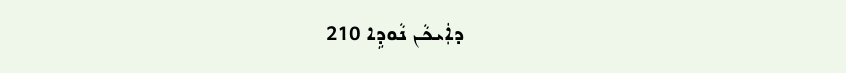ܕܐܲܝܟܵܢ ܢܵܘܕܹܐ 210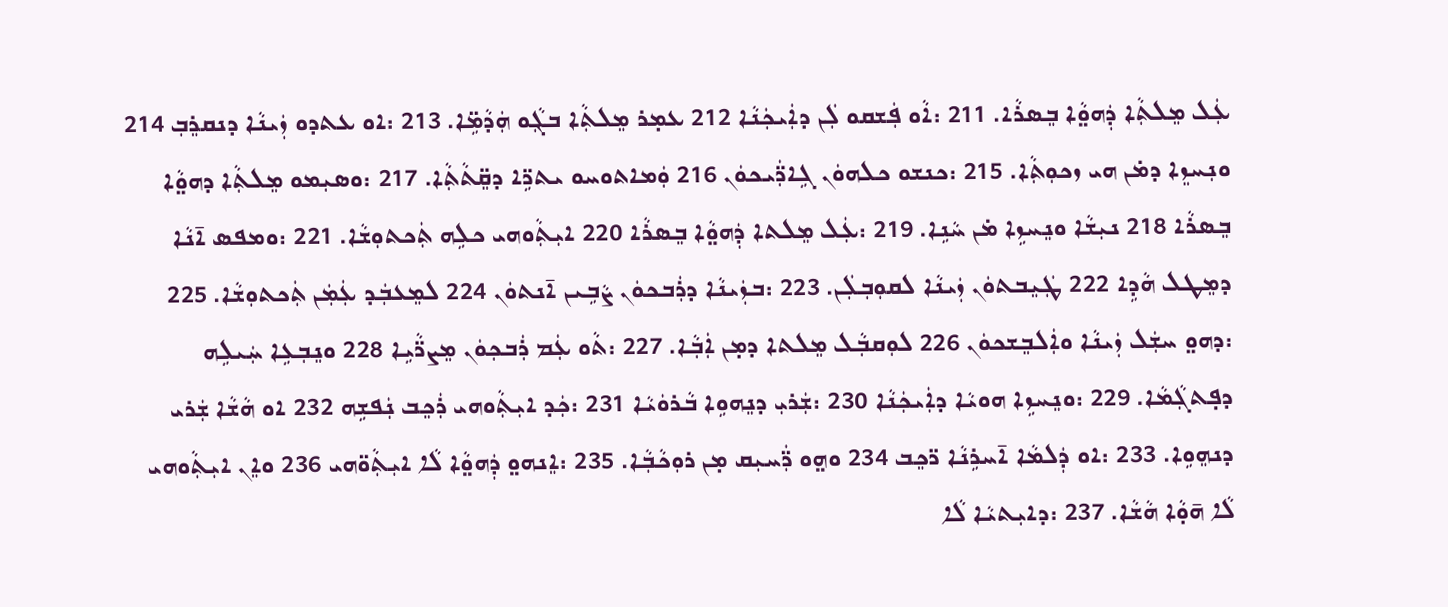ܥܲܠ ܡܸܠܬܼܵܐ ܕܲܗܘ̤ܵܐ ܒܸܣܪܵܐ. 211 :ܐܵܘ ܦܲܫܩܘ ܠܲܢ ܕܐܲܝܟܲܢܵܐ 212 ܥܡ̣ܪ ܡܸܠܬܼܵܐ ܒܓܼܵܘ ܗܲܕܵܡܹ̈ܐ. 213 :ܐܘ ܥܬܕܘ ܙܲܝܢܵܐ ܕܢܩܪܸܒܼ 214 ܘܢܼܚܙܸܐ ܕܡ̇ܢ ܗܝ ܙܟܘܼܬܼܵܐ. 215 :ܟܢܫܘ ܟܠܗܘܿܢ ܓܹܐܪ̈ܲܝܟܘܿܢ 216 ܘܲܡܐܬܘܚܘ ܝܬܪܹ̈ܐ ܕܩܸ̈ܬܵܬܼܵܐ. 217 :ܘܣܝܼܡܘ ܡܸܠܬܼܵܐ ܕܗܘ̤ܵܐ ܒܸܣܪܵܐ 218 ܢܝܼܫܵܐ ܘܢܸܚܙܹܐ ܡ̇ܢ ܚܵܢܹܐ. 219 :ܥܲܠ ܡܸܠܬܐ ܕܲܗܘ̤ܵܐ ܒܸܣܪܵܐ 220 ܐܝܼܬܼܵܘܗܝ ܟܠܹܗ ܬܲܟܬܘܼܫܵܐ. 221 :ܘܡܦܣ ܐ̄ܢܵܐ ܕܡܸܛܠ ܗܵܕܹܐ 222 ܛܲܝܸܒܬܘܿܢ ܙܲܝܢܵܐ ܠܩܘܼܒܼܠܲܢ. 223 :ܒܙܲܝܢܵܐ ܕܪܲܒܟܘܿܢ ܨܵܒܹܝܢ ܐ̄ܢܬܘܿܢ 224 ܠܡܸܥܒܲܕ ܥܲܡܲܢ ܬܲܟܬܘܼܫܵܐ. 225 :ܕܗܘ̤ ܚܫܲܠ ܙܲܝܢܵܐ ܘܐܲܠܒܸܫܟܘܿܢ 226 ܠܘܼܩܒܼܵܠ ܡܸܠܬܐ ܕܡ̣ܢ ܐܲܒܼܵܐ. 227 :ܬܵܘ ܥܲܡ ܪܲܒܟܼܘܿܢ ܡܸܨܪ̈ܵܝܹܐ 228 ܘܢܸܒܼܥܹܐ ܚܲܝܠܹܗ ܕܦ̣ܬܓܼܵܡܵܐ. 229 :ܘܢܸܚܙܹܐ ܗܘܝܵܐ ܕܐܲܝܟܲܢܵܐ 230 :ܫܲܪܝܼ ܕܢܸܗܘܹܐ ܒܵܪܘܿܝܵܐ 231 :ܟܲܕ ܐܝܼܬܼܵܘܗܝ ܪܲܟܸܒ ܢܲܦܫܹܗ 232 ܐܘ ܗܵܫܵܐ ܫܲܪܝ ܕܢܗܸܘܹܐ. 233 :ܐܘ ܕܲܠܡܵܐ ܐ̄ܚܪܹܢܵܐ ܪ̈ܟܸܒ 234 ܘܗ̤ܘ ܪ̈ܲܚܝܼܩ ܡ̣ܢ ܪܘܼܟܵܒܼܵܐ. 235 :ܐܸܢܗܘ̤ ܕܲܗܘ̤ܵܐ ܠܵܐ ܐܝܼܬܼܵܘ̈ܗܝ 236 ܘܐܸܢ ܐܝܼܬܼܵܘܗܝ ܠܵܐ ܗ̄ܘ̣ܵܐ ܗܵܫܵܐ. 237 :ܕܐܝܼܬܝܵܐ ܠܵܐ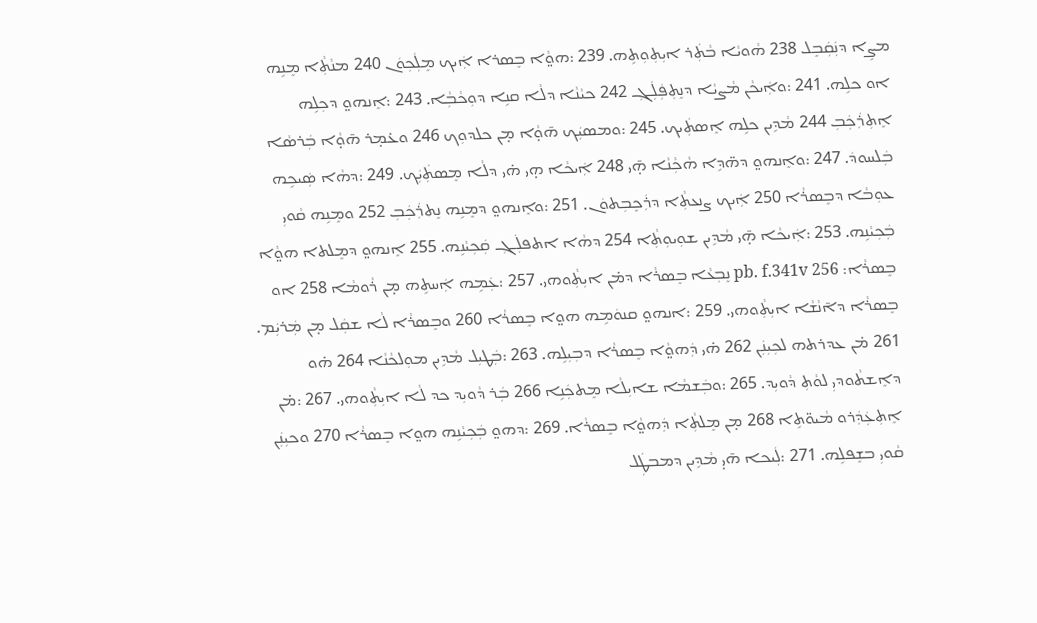ܡܨܹܐ ܕܢܲܩܲܒܸܠ 238 ܗܵܘܝܵܐ ܒܵܬܲܪ ܐܝܼܬܼܘܼܬܹܗ. 239 :ܗܘ̤ܵܐ ܒܸܣܪܐ ܐܲܝܟ ܡܸܠܲܟܼܘܿܢ 240 ܡܢܵܬܼܵܐ ܡܸܢܹܗ ܐܘ ܟܠܹܗ. 241 :ܘܐܲܝܟܵܢ ܡܵܨܝܵܐ ܕܢܸܬܼܦܲܠܲܓܼ 242 ܟܝܵܢܵܐ ܕܠܵܐ ܩܢܹܐ ܕܘܼܟܵܒܼܵܐ. 243 :ܐܸܢܗܘ̤ ܕܟܼܠܹܗ ܐܸܬܼܪܲܟܲܒܼ 244 ܡܵܕܹܝܢ ܟܠܹܗ ܐܸܣܬܲܝܟ. 245 :ܘܡܣܝܲܟ ܗ̄ܘ̣ܵܐ ܡ̣ܢ ܟܠܕܘܼܟ 246 ܘܥ̇ܡ̣ܪ ܗ̄ܘ̣ܵܐ ܒܲܪܣܵܐ ܒܲܠܚܘܕܿ. 247 :ܘܐܸܢܗܘ̤ ܕܗ̈ܕܹܐ ܗܵܟܼܵܢܵܐ ܗ̣̄ܝ 248 ܐܲܝܟܵܐ ܗ̣ܝ ܗ̇ܝ ܕܠܵܐ ܡܸܣܬܲܝܲܟ. 249 :ܕܗܵܐ ܣܲܝܟܹܗ ܥܘܼܒܵܐ ܕܒܸܣܪܵܐ 250 ܐܲܝܟ ܨܢܥܬܼܵܐ ܕܪܲܟܸܒܼܬܘܿܢ. 251 :ܘܐܸܢܗܘ̤ ܕܡܸܢܹܗ ܢܸܬܪܲܟܲܒܼ 252 ܘܡܸܢܹܗ ܩܵܘܝܼ ܒܲܟܼܝܵܢܹܗ. 253 :ܐܲܝܟܵܐ ܗ̣̄ܝ ܡܵܕܹܝܢ ܫܘܼܝܘܼܬܼܵܐ 254 ܕܗܵܐ ܐܬܦܠܲܓܼ ܩܲܟܼܝܵܢܹܗ. 255 ܐܸܢܗܘ̤ ܕܡܸܠܬܐ ܗܘ̤ܵܐ ܒܸܣܪܵܐ: pb. f.341v 256 ܢܸܒܼܥܵܐ ܒܸܣܪܵܐ ܕܡ̇ܢ ܐܝܼܬܼܵܘܗܝ. 257 :ܥܲܡܹܗ ܐܲܚܬܹܗ ܡ̣ܢ ܪܵܘܡܵܐ 258 ܐܘ ܒܸܣܪܵܐ ܕܐ̄ܢܵܫܵܐ ܐܝܼܬܼܵܘܗܝ. 259 :ܐܢܗܘ̤ ܩܢܘܿܡܹܗ ܗܘ̤ܐ ܒܸܣܪܵܐ 260 ܘܒܸܣܪܵܐ ܠܵܐ ܫܩܲܠ ܡ̣ܢ ܡܲܪܝܲܡ. 261 ܡ̇ܢ ܥܕܪܬܗ ܠܟܼܝܼܢܲܢ 262 ܗ̇ܝ ܕܲܗܘ̤ܵܐ ܒܸܣܪܵܐ ܕܒܼܝܼܠܹܗ. 263 :ܒܲܛܝܼܠ ܡܵܕܹܝܢ ܡܘܼܠܟܵܢܵܐ 264 ܗ̇ܘ ܕܐܸܫܬܵܘܕܝܼ ܠܘܵܬܼ ܕܵܘܝܼܕ. 265 :ܘܒܲܫܡܵܐ ܫܐܝܼܠܵܐ ܡܸܬܟܲܢܹܐ 266 ܒܲܪ ܕܵܘܝܼܕ ܟܕ ܠܵܐ ܐܝܼܬܼܵܘܗܝ. 267 :ܡ̇ܢ ܐܸܬܼܥܲܕܲܪܘ ܡܵܝܘ̈ܬܹܐ 268 ܡ̣ܢ ܡܸܠܬܼܵܐ ܕܲܗܘ̤ܵܐ ܒܸܣܪܵܐ. 269 :ܕܗܘ̤ ܒܲܟܼܝܵܢܹܗ ܗܘ̤ܐ ܒܸܣܪܵܐ 270 ܘܟܝܼܢܲܢ ܩܵܘܝܼ ܒܫܸܦܠܹܗ. 271 :ܠܲܝܟܐ ܗ̄ܝ̣ ܡܵܕܹܝܢ ܕܡܒܛܲܠ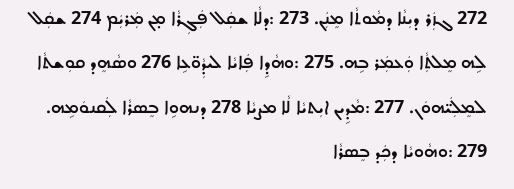272 ܓܙܲܪ ܕܝܼܢܵܐ ܕܡܵܘܬܵܐ ܡܸܢܲܢ. 273 :ܕܠܵܐ ܫܩܲܠ ܦܲܓܼܪܵܐ ܡ̣ܢ ܡܲܪܝܲܡ 274 ܫܩܲܠ ܠܹܗ ܡܸܠܬܼܵܐ ܘܲܥܡܲܪ ܒܹܗ. 275 :ܘܗܵܕܹܐ ܦܲܐܝܵܐ ܠܝܕܼܵܘ̈ܥܹܐ 276 ܘܣܵܗܸܕ ܩܘܼܫܬܵܐ ܠܡܸܠܲܝ̈ܗܘܿܢ. 277 :ܡܵܕܹܝܢ ܐܝܼܬܝܵܐ ܠܵܐ ܡܨܝܵܐ 278 ܕܢܗܘܹܐ ܒܸܣܪܵܐ ܠܲܩܢܘܿܡܹܗ. 279 :ܘܗܵܘܝܵܐ ܕܟܲܕ ܒܸܣܪܵܐ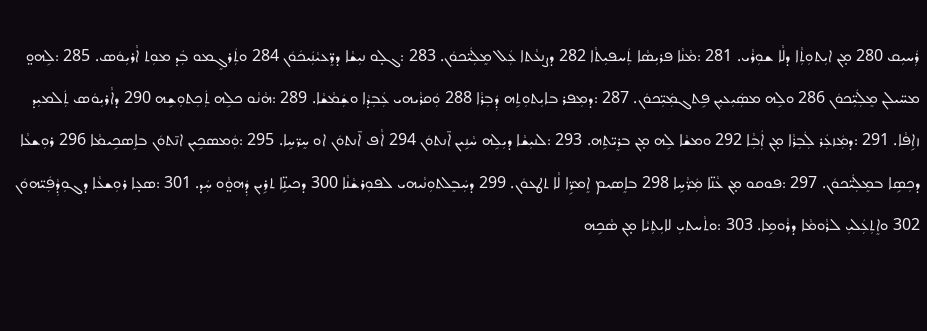ܪܲܚܝܼܩ 280 ܡ̣ܢ ܐܝܼܬܘܼܬܼܵܐ ܕܠܵܐ ܫܘܼܪܵܝ. 281 :ܡܵܢܵܐ ܦܪܝܼܣܵܐ ܬܲܚܦܝܼܬܵܐ 282 ܕܨܢܥܵܬܐ ܥܲܠ ܡܸܠܲܝ̈ܟܘܿܢ. 283 :ܓܠ̣ܘ ܢܝܼܫܵܐ ܕܪܸ̈ܥܝܵܢܲܝܟܿܘܿܢ 284 ܘܬܲܪܓܸܡܘ ܒܲܕ ܡܘܼܬ ܐܵܪܝܼܘܿܣ. 285 :ܠܹܗܘ̤ ܡܚ̈ܝܠܢ ܡܸܠܲܝܼ̈ܟܘܿܢ 286 ܘܠܹܗ ܡܣܲܝܼܥܝܼܢ ܦܹܬܓܡܲܝܼ̈ܟܘܿܢ. 287 :ܕܡܼܦܪ ܒܐܝܼܬܘܼܬܹܗ ܕܲܒܼܪܵܐ 288 ܘܲܩܪܵܝܗܝ ܥܲܒܼܕܵܐ ܘܫܲܡܵܫܵܐ. 289 :ܗܵܢܵܘ ܟܠܹܗ ܬܲܟܼܬܘܼܫܹܗ 290 ܕܐܵܪܝܼܘܿܣ ܬܲܠܡܝܼܕ ܙܐܹܦܵܐ. 291 :ܕܡܲܙܥܲܪ ܠܲܒܼܪܵܐ ܡ̣ܢ ܐܲܒܼܵܐ 292 ܘܡܫܵܐ ܠܹܗ ܡ̣ܢ ܒܪܸܝ̈ܬܹܗ. 293 :ܠܢܝܼܫܵܐ ܕܝܼܠܹܗ ܚܵܢܹܝܢ ܐ̄ܢܬܘܿܢ 294 ܐܵܦ ܐ̄ܢܬܘܿܢ ܐܘ ܚܸܪ̈ܚܹܐ. 295 :ܘܲܡܣܟܹܝܢ ܐܢ̄ܬܘܿܢ ܒܐܸܣܟܹܝܡܵܐ 296 ܪܘܼܫܥܵܐ ܕܟܼܣܹܐ ܒܡܸܠܲܝ̈ܟܘܿܢ. 297 :ܦܘܩܘ ܡ̣ܢ ܥܵܢ̈ܐ ܡܲܪ̈ܵܚܹܐ 298 ܒܐܸܣ݂ܝܡ ܐܸܡܪܹ̈ܐ ܠܵܐ ܬܛܥܘܿܢ. 299 ܕܚܲܒܸܠܬܘܼܢܵܝܗܝ ܠܦܘܼܪܫܵܢܵܐ 300 ܕܟܝܢܹ̈ܐ ܬܪܹܝܢ ܕܲܗܘ̤ܵܘ ܚܲܕ. 301 :ܣܥ̣ܐ ܪܘܼܫܥܵܐ ܕܓܘܼܕܼܵܦܲܝ̈ܗܘܿܢ 302 ܘܐܸܬܼܥܲܠܝܼ ܠܪܵܘܡܵܐ ܕܪܵܘܡܹܐ. 303 :ܘܬܵܚܬܝܼ ܠܐܝܼܬܼܝܵܐ ܡ̣ܢ ܣܵܟܹܗ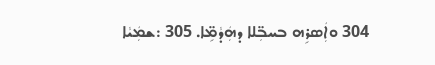304 ܘܐܲܣܪܹܗ ܒܚܒܼ̈ܠܐ ܕܗܲܕܵܡܹ̈ܐ. 305 :ܫܡܲܝܵܐ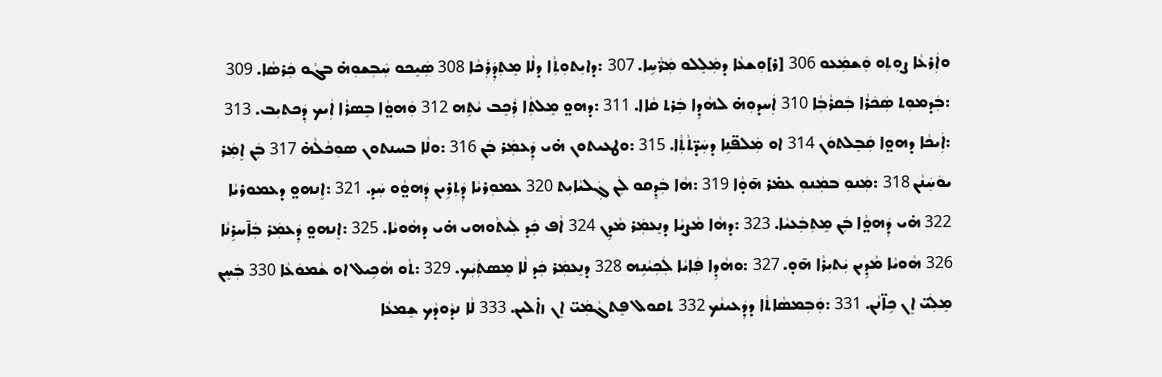ܘܐܲܪܥܵܐ ܨܘܼܬܼܘ ܘܲܫܡܲܥܘ 306 [ܪ]ܘܼܫܥܵܐ ܕܡܲܠܸܠܘ ܡܲܪ̈ܵܚܹܐ. 307 :ܕܐܝܼܬܘܼܬܼܵܐ ܕܠܵܐ ܡܸܬܼܕܲܪܲܟܵܐ 308 ܣܲܝܸܟܘ ܚܲܒܼܫܘܼܗ̇ ܒܓܵܘ ܟܲܪܣܵܐ. 309 :ܒܲܕܡܘܼܬ ܣܲܟܿܪܵܐ ܒܲܩܪܵܒܼܵܐ 310 ܐܲܚܕܘܼܗ̇ ܠܗܵܕܹܐ ܒܲܪܬ ܩܵܐܐ. 311 :ܕܗܘ̤ ܡܸܠܬܼܵܐ ܪܲܟܸܒ ܝܵܬܹܗ 312 ܘܲܗܘ̤ܵܐ ܒܸܣܪܵܐ ܐܲܝܟ ܕܲܟܬܝܼܒ. 313 :ܐܲܝܟܵܐ ܕܗܘ̤ܐ ܩܲܒܸܠܬܘܿܢ 314 ܐܘ ܡܲܠܦ̈ܢܹܐ ܕܚܲܕ̈ܬܵܬܼܵܐ. 315 :ܘܛܥܝܬܘܢ ܗ̇ܝ ܕܲܥܡܲܪ ܒܲܢ 316 :ܘܠܵܐ ܒܚܢܬܘܢ ܣܘܼܟܵܠܵܗ̇ 317 ܒܲܢ ܐܸܡܲܪ ܝܘܿܚܲܢܵܢ 318 :ܡܲܢܘܼ ܒܡܲܢܘܼ ܥܡ̇ܪ ܗ̄ܘ̣ܵܐ 319 :ܗܵܐ ܒܲܕܸܩܘ ܠܲܢ ܓܲܠܝܵܐܝܼܬ 320 ܥܡܘܼܪܝܵܐ ܕܲܬܼܪܹܝܢ ܕܲܗܘ̤ܵܘ ܚܲܕ. 321 :ܐܸܢܗܘ̤ ܕܥܡܘܪܝܵܐ 322 ܗ̇ܝ ܕܲܗܘ̤ܵܐ ܒܲܢ ܡܸܬܼܒܲܥܝܵܐ. 323 :ܕܗܵܐ ܡܵܨܝܵܐ ܕܢܸܥܡܲܪ ܡܵܕܹܢ 324 ܐܵܦ ܟܲܕ ܠܲܝܬܵܘܗܝ ܗ̇ܝ ܕܗܵܘܝܵܐ. 325 :ܐܸܢܗܘ̤ ܕܲܥܡܲܪ ܒܲܐ̄ܚܪܹܢܵܐ 326 ܗܵܘܝܵܐ ܡܵܕܹܝܢ ܝܲܬܝܼܪܵܐ ܗ̄ܘ̣. 327 :ܘܗܵܕܹܐ ܦܲܐܝܵܐ ܠܲܟܼܝܵܢܹܗ 328 ܕܢܸܥܡܲܪ ܟܲܕ ܠܵܐ ܡܸܣܬܲܝܲܟ. 329 :ܬܵܘ ܗܵܟܹܝܠ ܐܘ ܫܵܡܘܿܥܵܐ 330 ܒܲܚܸܢ ܡܸܠܲܝ̈ ܐܸܢ ܟܹܐ̈ܢܵܢ. 331 :ܘܲܒܼܡܣܵܐܬܵܐ ܕܕܲܥܝܢܵܟ 332 ܬܩܘܠ ܦܸܬܓܵܡܲܝ̈ ܐܸܢ ܙܐ̇ܠܝܢ. 333 ܠܵܐ ܢܕܵܘܕܵܟ ܫܸܡܥܵܐ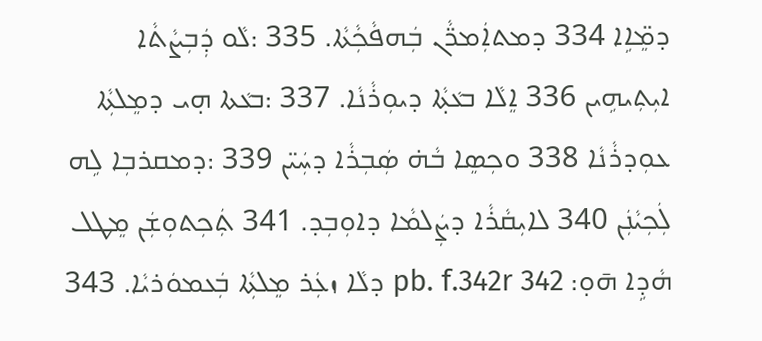ܕܡܸ̈ܐܹܐ 334 ܕܡܬܐܲܡܪ̈ܵܢ ܒܲܗܦܵܟܼܵܬܵܐ. 335 :ܠܵܘ ܕܲܒܼܨܵܬܵܐ ܐܝܼܬܼܝܗܹܝܢ 336 ܐܸܠܵܐ ܒܥܵܬ̣ܵܐ ܕܝܘܼܪܵܢܵܐ. 337 :ܒܥܵܬܐ ܗ̣ܝ ܕܡܸܠܬܼܵܐ ܥܘܼܕܪܵܢܵܐ 338 ܘܟܼܣܸܐ ܒܵܗ̇ ܣܲܒܼܪܵܐ ܕܚܲܝ̈ܢ 339 :ܕܡܩܪܒܼܐ ܠܹܗ ܠܲܟܼܝܵܢܲܢ 340 ܠܐܝܼܩܵܪܵܐ ܕܨܲܠܡܵܐ ܕܐܘܼܒܼܕ. 341 ܬܲܟܼܬܘܼܫܲܢ ܡܸܛܠ ܗܵܕܹܐ ܗ̄ܘ̣: pb. f.342r 342 ܕܠܵܐ ܙܥܲܪ ܡܸܠܬܼܵܐ ܒܲܥܡܘܿܪܝܵܐ. 343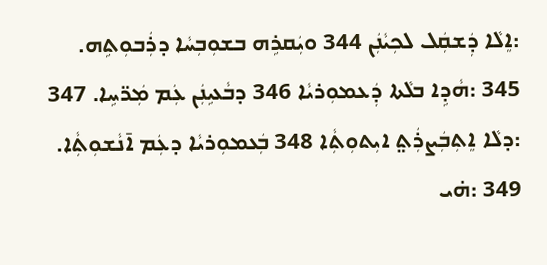:ܐܸܠܵܐ ܕܲܫܩܲܠ ܠܟܼܝܵܢܲܢ 344 ܘܝܲܩܪܹܗ ܒܫܘܼܒܼܚܵܐ ܕܪܲܒܘܼܬܹܗ. 345 :ܗܵܕܹܐ ܒܠܵܬܐ ܕܲܥܡܘܼܪܝܵܐ 346 ܕܒܵܥܝܹܢܲܢ ܥܲܡ ܡܲܪ̈ܚܹܐ. 347 :ܕܠܵܐ ܐܸܬܼܒܲܨܪܲܬ̤ ܐܝܼܬܘܼܬܼܵܐ 348 ܒܲܥܡܘܼܪܝܵܐ ܕܥܲܡ ܐ̄ܢܵܫܘܼܬܼܵܐ. 349 :ܗ̇ܝ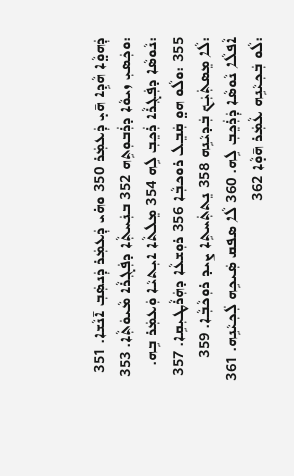ܕܲܗܘ̤ܵܐ ܗܵܕܹܐ ܗ̄ܝ̣ ܕܲܥܡܲܪ 350 ܘܗ̇ܝ ܕܲܥܡܲܪ ܕܲܢܣܲܒܼ ܐ̄ܢܵܫܐ. 351 :ܘܟܲܣܝܼ ܙܝܘܵܐ ܕܪܲܒܘܼܬܹܗ 352 ܒܢܲܚܬܼܵܐ ܕܦܲܓܼܪܵܐ ܡܵܝܘܿܬܼܵܐ. 353 :ܢܵܘܣܵܐ ܕܦܲܓܼܪܵܐ ܪܲܟܸܒܼ ܠܹܗ 354 ܡܸܠܬܵܐ ܐܝܼܬܝܵܐ ܘܲܥܡܲܪ ܒܹܗ. 355 :ܘܠܵܘ ܗܘ̤ ܩܲܒܸܠ ܪܘܟܒܼܵܐ 356 ܪܘܼܫܥܵܐ ܕܗܲܪܵܛܝܼܩܹܐ. 357 :ܠܵܐ ܡܸܣܬܲܝܲܟ ܒܲܕܝܵܢܹܗ 358 ܢܸܬܬܲܚܬܹܐ ܨܝܕ ܪܘܼܟܵܒܼܵܐ. 359 ܐܵܦܠܵܐ ܢܵܘܣܵܐ ܕܲܪܲܟܸܒܼ ܠܹܗ. 360 ܠܵܐ ܣܦܩ ܣܲܝܟܹܗ ܠܲܟܼܝܵܢܹܗ. 361 :ܠܵܘ ܒܲܟܼܝܵܢܹܗ ܥܵܡܲܪ ܗ̄ܘ̣ܵܐ 362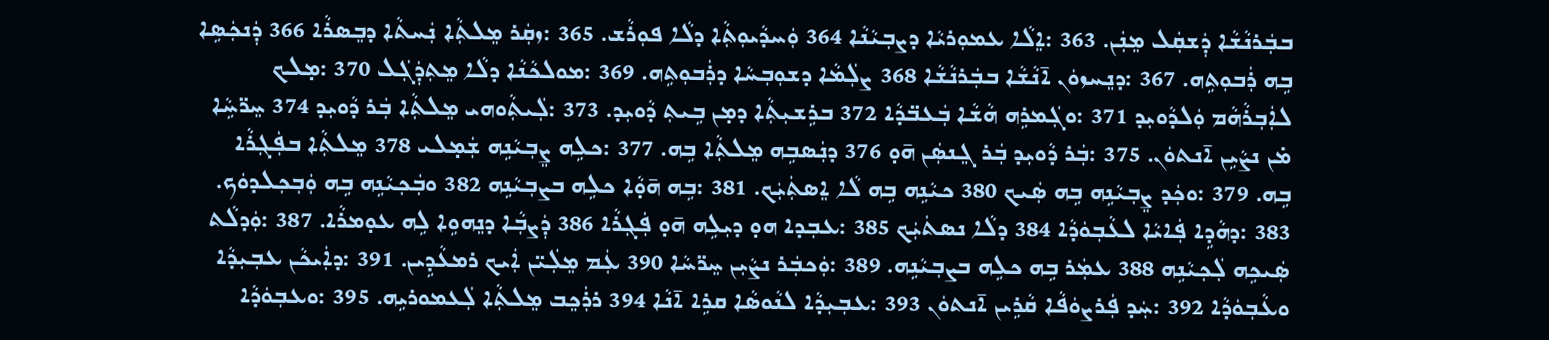ܒܒܲܪܢܵܫܵܐ ܕܲܫܩܲܠ ܡܸܢܲܢ. 363 :ܐܸܠܵܐ ܥܡܘܼܪܝܵܐ ܕܨܒܼܝܵܢܵܐ 364 ܘܲܚܕܵܝܘܼܬܼܵܐ ܕܠܵܐ ܦܘܼܪܵܫ. 365 :ܙܩܲܪ ܡܸܠܬܼܵܐ ܢܲܚܬܵܐ ܕܒܸܣܪܵܐ 366 ܕܲܢܟܲܣܹܐ ܒܹܗ ܪܲܒܘܼܬܹܗ. 367 :ܕܢܸܚܙܘܿܢ ܐ̄ܢܵܫܵܐ ܒܒܲܪܢܵܫܵܐ 368 ܨܠܲܡܵܐ ܕܫܘܼܒܼܚܵܐ ܕܪܲܒܘܼܬܹܗ. 369 :ܡܘܠܟܵܢܵܐ ܕܠܵܐ ܡܸܬܼܕܲܓܲܠ 370 :ܡ̣ܠܟ ܠܐܲܒܼܪܵܗܵܡ ܘܲܠܕܵܘܝܼܕ 371 :ܘܓܲܡܪܹܗ ܗܵܫܵܐ ܒܲܥܒ̈ܕܵܐ 372 ܒܪܹܫܝܼܬܼܵܐ ܕܡ̣ܢ ܒܹܝܬܼ ܕܵܘܝܼܕ. 373 :ܠܲܝܬܼܵܘܗܝ ܡܸܠܬܼܵܐ ܒܲܪ ܕܵܘܝܼܕ 374 ܚܸܪ̈ܚܹܵܐ ܡ̇ܢ ܢܨܵܝܹܢ ܐ̄ܢܬܘܿܢ. 375 :ܒܲܪ ܕܵܘܝܼܕ ܒܲܪ ܓܸܢܣܲܢ ܗ̄ܘ̣ 376 ܕܢܲܣܒܹܗ ܡܸܠܬܼܵܐ ܒܹܗ. 377 :ܟܠܹܗ ܨܸܒܼܝܵܢܹܗ ܫܲܡ̣ܠܝ 378 ܡܸܠܬܼܵܐ ܒܦܲܓܼܪܵܐ ܒܹܗ. 379 :ܘܟܲܕ ܨܸܒܼܝܵܢܹܗ ܒܹܗ ܣܲܝܟ 380 ܟܝܵܢܹܗ ܒܹܗ ܠܵܐ ܐܸܣܬܲܝܲܟ. 381 :ܒܹܗ ܗ̄ܘ̣ܵܐ ܟܠܹܗ ܒܨܒܼܝܵܢܹܗ 382 ܘܒܲܟܼܝܵܢܹܗ ܒܹܗ ܘܲܒܼܟܼܠܕܘܿܟ. 383 :ܕܗܵܕܹܐ ܦܲܐܝܵܐ ܠܥܵܒܼܘܿܕܵܐ 384 ܕܠܵܐ ܢܣܬܿܝܲܟ 385 :ܥܒܼܕܐ ܗܘ̣ ܕܝܼܠܹܗ ܗ̄ܘ̣ ܦܲܓܼܪܵܐ 386 ܕܲܨܒܼܵܐ ܕܢܸܗܘܹܐ ܠܹܗ ܥܘ̣ܡܪܵܐ. 387 :ܘܲܕܠܵܬ ܣܲܝܟܹܗ ܠܲܟܼܝܵܢܹܗ 388 ܥܡܲܪ ܒܹܗ ܟܠܹܗ ܒܨܒܼܝܵܢܹܗ. 389 :ܘܲܟܒܲܪ ܢܨܵܝܼܢ ܚܸܪ̈ܚܵܐ 390 ܥܲܡ ܡܸܠܲܝ̈ܢ ܐܲܝܟ ܪܡܥܵܕܹܝܢ. 391 :ܕܐܲܝܟܵܢ ܥܒܼܝܼܕܵܐ ܘܥܵܒܼܘܿܕܵܐ 392 :ܚܲܕ ܦܲܪܨܘܿܦܵܐ ܩܵܪܹܝܢ ܐ̄ܢܬܘܿܢ 393 :ܥܒܼܝܼܕܵܐ ܠܢܵܘܣܵܐ ܩܪܹܐ ܐ̄ܢܵܐ 394 ܪܪܲܟܸܒ ܡܸܠܬܼܵܐ ܠܲܥܡܘܪܝܹܗ. 395 :ܘܥܒܼܘܿܕܵܐ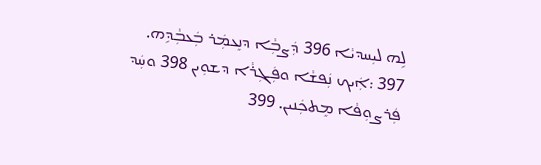ܠܹܗ ܠܝܼܚܕܝܵܐ 396 ܕܲܨܒܼܵܐ ܕܢܸܥܡܲܪ ܒܲܥܒܼܵܕܹܗ. 397 :ܐܲܝܟ ܢܲܦܫܵܐ ܘܦܲܓܼܪܵܐ ܕܫܘܼܝܢ 398 ܘܚܲܕ ܦܲܪܨܘܼܦܵܐ ܡܸܬܟܲܢܝܢ. 399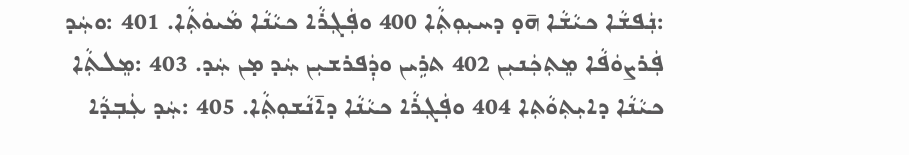:ܢܲܦܫܵܐ ܟܝܵܫܵܐ ܗ̄ܘ̣ ܕܚܝܼܘܼܬܼܵܐ 400 ܘܦܲܓܼܪܵܐ ܟܝܵܢܵܐ ܡܵܝܘܿܬܼܵܐ. 401 :ܘܚܲܕ ܦܲܪܨܘܿܦܵܐ ܡܸܬܼܟܲܢܝܼܢ 402 ܬܪܹܝܢ ܘܕܲܦܪܫܝܼܢ ܚܲܕ ܡ̣ܢ ܚܲܕ. 403 :ܡܸܠܬܼܵܐ ܟܝܵܢܵܐ ܕܐܝܼܬܼܘܵܬܼܐ 404 ܘܦܲܓܼܪܵܐ ܟܝܵܢܵܐ ܕܐ̄ܢܵܫܘܼܬܼܵܐ. 405 :ܚܲܕ ܥܲܒܼܕܵܐ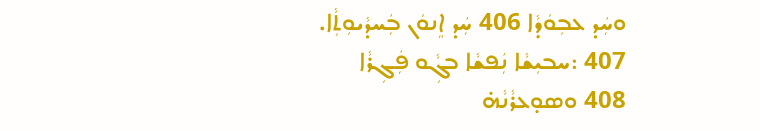ܘܚܲܕ ܥܒܼܘܿܕܵܐ 406 ܚܲܕ ܐܸܢܘܿܢ ܒܲܚܕܵܝܘܼܬܼܵܐ. 407 :ܚܒܝܼܫܵܐ ܢܲܦܫܵܐ ܒܓܼܵܘ ܦܲܓܼܪܵܐ 408 ܘܣܘ̣ܥܪܵܢܵܗ̇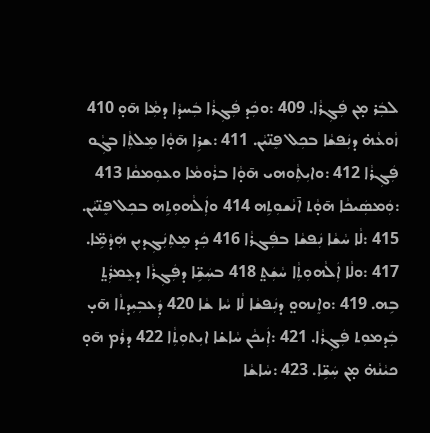ܠܒܲܪ ܡ̣ܢ ܦܲܓܼܪܵܐ. 409 :ܘܟܲܕ ܦܲܓܼܪܵܐ ܒܲܚܕܵܐ ܕܡܼܵܐ ܗ̄ܘ̣ 410 ܙܵܘܥܵܗ̇ ܕܢܲܦܫܵܐ ܒܟܼܠ ܦܸܢ̈ܝܵܢ. 411 :ܫܪܹܐ ܗ̄ܘ̣ܵܐ ܡܸܠܬܼܵܐ ܒܓܼܵܘ ܦܲܓܼܪܵܐ 412 :ܘܐܝܼܬܼܵܘܗܝ ܗ̄ܘ̣ܵܐ ܒܪܵܘܡܵܐ ܘܥܘܼܡܩܵܐ 413 :ܘܲܡܣܲܝܟܵܐ ܗ̄ܘ̣ܵܬ ܐ̄ܢܵܫܘܼܬܹܗ 414 ܘܐܲܠܵܗܘܼܬܹܗ ܒܟܼܠ ܦܸܢ̈ܝܵܢ. 415 :ܠܵܐ ܚܵܫܵܐ ܢܲܦܫܵܐ ܒܦܲܓܪܵܐ 416 ܟܲܕ ܡܸܬܼܢܲܓܼܕܝܼܢ ܗܲܕܵܡܹ̈ܐ. 417 :ܘܠܵܐ ܐܲܠܵܗܘܼܬܼܵܐ ܚܵܫܲܬ̤ 418 ܒܚܲܫܹ̈ܐ ܕܦܲܓܼܪܵܐ ܕܥܸܡܪܲܬ̤ ܒܹܗ. 419 :ܘܐܸܢܗܘ̤ ܕܢܲܦܫܵܐ ܠܵܐ ܚܵܐ ܫܵܐ 420 ܕܲܥܒܼܝܼܕܬܵܐ ܗ̄ܝ̣ ܒܲܕܡܘܼܬ ܦܲܓܼܪܵܐ. 421 :ܐܲܝܟܵܢ ܚܵܐܫ̇ܐ ܐܝܼܬܘܼܬܼܵܐ 422 ܕܪܵܡ ܗ̄ܘ̣ ܟܝܵܢܵܗ̇ ܡ̣ܢ ܚܲܫܹ̈ܐ. 423 :ܚܵܐܫܵܐ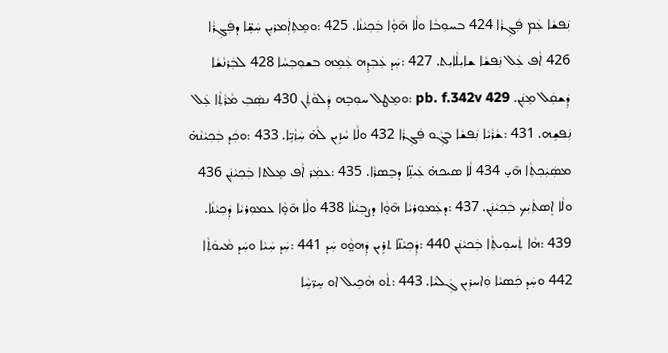ܢܲܦܫܵܐ ܥܲܡ ܦܲܓܼܪܵܐ 424 ܒܚܘܼܒܵܐ ܘܠܵܐ ܗ̄ܘ̣ܵܐ ܒܲܟܼܝܵܢܵܐ. 425 :ܘܡܸܬܼܐܲܡܪܝܼܢ ܚܲܫܹ̈ܐ ܕܦܲܓܼܪܵܐ 426 ܐܵܦ ܥܲܠ ܢܲܦܫܵܐ ܫܐܝܼܠܵܐܝܼܬ. 427 :ܚܲܕ ܥܲܒܼܕܹܗ ܥܲܡܹܗ ܒܫܘܼܒܼܚܵܐ 428 ܠܒܲܪܢܵܫܵܐ ܕܲܫܩܲܠ ܡܸܢܲܢ. pb. f.342v 429 :ܘܡܸܛܠ ܚܘܼܒܹܗ ܕܲܠܘܵܬܲܢ 430 ܢܣܲܒܼ ܡܵܪܵܬܼܵܐ ܥܲܠ ܢܲܦܫܹܗ. 431 :ܫܵܪܵܝܵܐ ܢܲܦܫܵܐ ܒܓܼܵܘ ܦܲܓܼܪܵܐ 432 ܘܠܵܐ ܚܵܙܹܝܢ ܠܵܗ̇ ܚܲܙܵܝܹ̈ܐ. 433 :ܘܟܲܕ ܒܲܟܼܝܵܢܵܗ̇ ܡܣܲܝܲܟܼܬܼܵܐ ܗ̄ܝ̣ 434 ܠܵܐ ܣܝܟܗ̇ ܥܲܝܢܹ̈ܐ ܕܒܸܣܪܵܐ. 435 :ܥܡܲܪ ܐܵܦ ܡܸܠܬܐ ܒܲܟܼܝܵܢܲܢ 436 ܘܠܵܐ ܐܸܣܬܲܝܲܟ ܒܲܟܼܝܵܢܲܢ. 437 :ܕܥܲܡܘܼܪܝܵܐ ܗ̄ܘ̣ܵܐ ܕܨܒܼܝܵܢܵܐ 438 ܘܠܵܐ ܗ̄ܘ̣ܵܐ ܥܡܘܼܪܝܵܐ ܕܲܟܼܝܵܢܵܐ. 439 :ܗܵܐ ܬܲܚܘܼܝܬܼܵܐ ܒܲܟܝܵܢܲܢ 440 :ܕܲܟܼܝܵܢ̈ܐ ܬܪܹܝܢ ܕܲܗܘ̤ܵܘ ܚܲܕ 441 :ܚܲܕ ܚܲܝܵܐ ܘܚܲܕ ܡܵܝܘܿܬܼܵܐ 442 ܘܚܲܕ ܟܲܣܝܵܐ ܘܲܐܚܪܼܝܢ ܓܲܠܝܵܐ. 443 :ܬܵܘ ܗܵܟܹܝܠ ܐܘ ܚܸܪ̈ܚܹܵܐ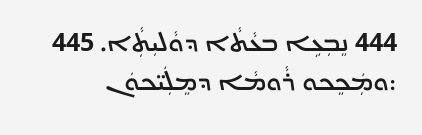444 ܢܸܒܼܥܹܐ ܒܥܵܬܵܐ ܕܘܵܠܝܼܬܼܵܐ. 445 :ܘܡܲܟܸܟܘ ܪܵܘܡܵܐ ܕܡܸܠܲܝ̈ܟܘܿܢ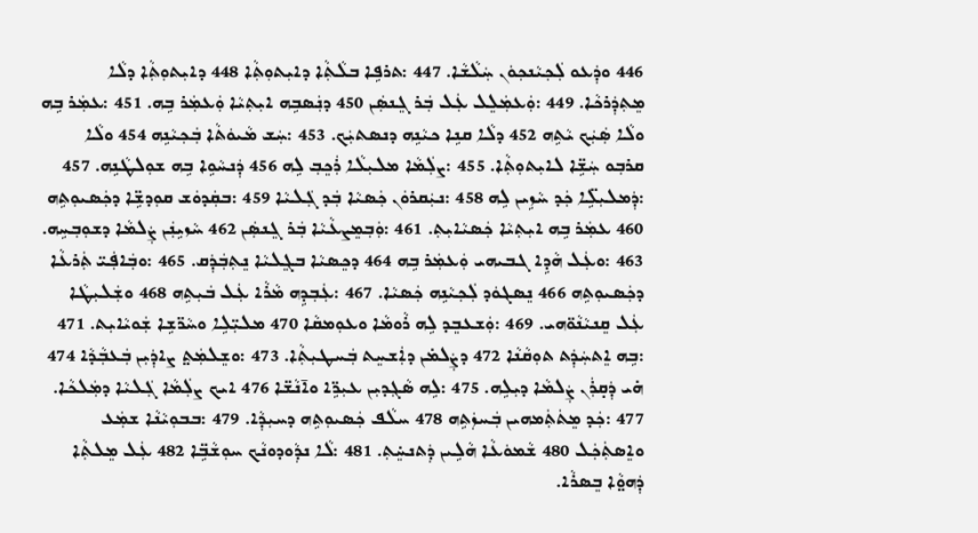446 ܘܕܲܥܘ ܠܲܟܼܝܵܢܟܼܘܿܢ ܚܲܠܵܫܵܐ. 447 :ܬܪܦܹܐ ܒܠܵܬܼܵܐ ܕܐܝܼܬܘܼܬܼܵܐ 448 ܕܐܝܼܬܘܼܬܼܵܐ ܕܠܵܐ ܡܸܬܼܕܲܪܟܵܐ. 449 :ܘܲܥܡܲܠܸܠ ܥܲܠ ܒܲܪ ܓܸܢܣܲܢ 450 ܕܢܲܣܒܹܗ ܐܝܼܬܼܝܵܐ ܘܲܥܡܲܪ ܒܹܗ. 451 :ܥܡܲܪ ܒܹܗ ܘܠܵܐ ܣܲܝܲܟ ܝܵܬܹܗ 452 ܕܠܵܐ ܩܢܹܐ ܟܝܵܢܹܗ ܕܢܣܬܝܲܟ. 453 :ܚܲܫ ܡܵܝܘܿܬܵܐ ܒܲܟܼܝܵܢܹܗ 454 ܘܠܵܐ ܩܪܒܼܘ ܚܲܫܹ̈ܐ ܠܐܝܼܬܘܼܬܼܵܐ. 455 :ܨܠܲܡܵܐ ܡܠܝܼܠܵܐ ܪܲܟܸܒܼ ܠܹܗ 456 ܕܲܢܚܵܘܹܐ ܒܹܗ ܫܘܼܠܛܵܢܹܗ. 457 :ܕܲܡܠܝܼܠܹ̈ܐ ܟܲܕ ܚܵܙܹܝܢ ܠܹܗ 458 :ܢܝܲܩܪܘܿܢ ܟܲܣܝܵܐ ܒܲܕ ܓܲܠܝܵܐ 459 :ܒܩܲܕܘܿܫ ܩܘܼܕܫܹ̈ܐ ܕܟܲܣܝܘܼܬܹܗ 460 ܥܡܲܪ ܒܹܗ ܐܝܼܬܼܝܵܐ ܟܲܣܝܵܐܝܼܬܼ. 461 :ܘܲܒܼܡܸܨܥܵܝܵܐ ܒܲܪ ܓܸܢܣܲܢ 462 ܚܵܙܝܹܢܲܢ ܨܲܠܡܵܐ ܕܫܘܼܒܼܚܹܗ. 463 :ܘܥܲܠ ܗܵܕܹܐ ܓܒܝܗܝ ܘܲܥܡܲܪ ܒܹܗ 464 ܕܟܸܣܝܵܐ ܒܓܸܠܝܵܐ ܢܸܬܼܒܲܕܲܩ. 465 :ܘܒܲܐܦܲܝ̈ ܬܲܪܥܵܐ ܕܟܲܣܝܘܼܬܹܗ 466 ܢܸܣܓܘܿܕ ܠܲܟܼܝܵܢܹܗ ܟܲܣܝܵܐ. 467 :ܥܲܒܼܕܹܗ ܡܵܪܵܐ ܥܲܠ ܒܿܝܼܬܹܗ 468 ܘܫܲܠܝܼܛܵܐ ܥܲܠ ܩܸܢܝܵܢܵܘ̈ܗܝ. 469 :ܘܲܫܥܒܸܕ ܠܹܗ ܪܵܘܡܵܐ ܘܥܘܼܡܩܵܐ 470 ܡܠܝܼ̈ܠܹܐ ܘܚܵܪ̈ܫܹܐ ܫܲܘܝܵܐܝܼܬ. 471 :ܒܹܗ ܐܸܬܚܲܕܲܬ ܬܘܼܩܵܢܵܐ 472 ܕܨܲܠܡ̇ܢ ܕܐܲܫܚܸܬ ܒܲܚܛܝܼܬܼܵܐ. 473 :ܘܫܸܠܡܲܬ̤ ܨܐܕܲܝܼܢ ܒܲܥܒܼܵܕܵܐ 474 ܗ̇ܝ ܕܲܩ̣ܪܲܢ ܨܲܠܡܵܐ ܕܝܼܠܹܗ. 475 :ܠܹܗ ܣܵܓܼܕܝܼܢ ܥܝܼܪܹ̈ܐ ܘܐ̄ܢܵܫ̈ܐ 476 ܐܝܟ ܨܠܲܡܵܐ ܓܲܠܝܵܐ ܕܡܲܠܟܵܐ. 477 :ܟܲܕ ܡܸܬܿܬܲܡܗܝܢ ܒܲܚܙܲܬܹܗ 478 ܚܠܵܦ ܟܲܣܝܘܼܬܹܗ ܕܚܝܼܕܼܵܐ. 479 :ܒܒܘܼܝܵܢܵܐ ܫܡܲܥ ܘܐܸܣܬܲܟܲܠ 480 ܫܵܡܘܿܥܵܐ ܗܵܠܹܝܢ ܕܲܬܢܚܸ̇ܬܼ. 481 :ܠܵܐ ܢܕܼܵܘܕܘܢܵܟ ܚܘܼܫܵܒܹ̈ܐ 482 ܥܲܠ ܡܸܠܬܼܵܐ ܕܲܗܘ̤ܵܐ ܒܸܣܪܵܐ.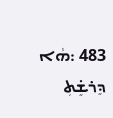483 :ܗܵܐ ܕܸܪܫܸ̇ܬܼ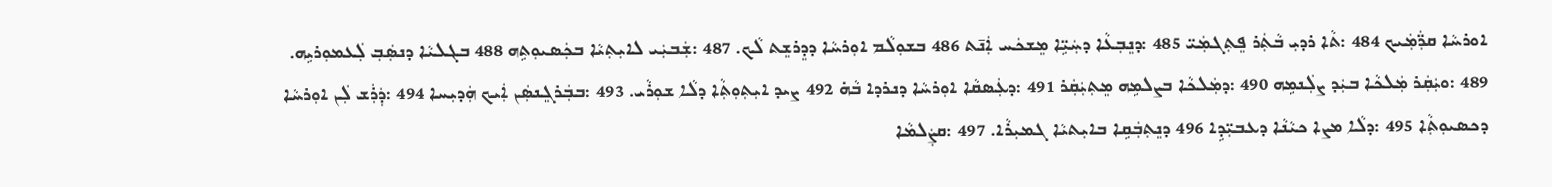ܐܘܪܚܵܐ ܩܪ̈ܲܡܲܝܟ 484 :ܬܵܐ ܪܕܝܼ ܒܵܬܲܪ ܦܸܬܼܓܡܲܝ̈ 485 :ܕܢܸܒܼܥܵܐ ܕܚܲܝܹ̈ܐ ܡܸܫܟܿܚ ܐܲܢ̄ܬ 486 ܒܫܘܼܠܵܡ ܐܘܼܪܚܵܐ ܕܕܸܪܫܸܬ ܠܵܟ. 487 :ܫܲܒܝܲܝ ܠܐܝܼܬܼܝܵܐ ܒܟܲܣܝܘܼܬܹܗ 488 ܒܓܠܝܵܐ ܕܢܣܲܒܼ ܠܲܥܡܘܼܪܝܹܗ. 489 :ܘܝܲܩܲܪ ܡܲܠܟܵܐ ܒܝܲܕ ܨܠܲܢܡܹܗ 490 :ܕܡܲܠܟܵܐ ܒܨܠܡܹܗ ܡܸܬܼܝܲܩܲܪ 491 :ܕܥܲܣܩܵܐ ܐܘܼܪܚܵܐ ܕܢܪܕܐ ܒܵܗ̇ 492 ܨܝܕ ܐܝܼܬܼܘܼܬܼܵܐ ܕܠܵܐ ܫܘܼܪܵܝ. 493 :ܒܒܲܪܓܸܢܣܲܢ ܐܲܝܟ ܗܲܕܝܼܚܐ 494 :ܕܲܪܲܫ ܠܲܢ ܐܘܼܪܚܵܐ ܕܟܣܝܘܼܬܼܵܐ 495 :ܕܠܵܐ ܡܨܐ ܟܝܵܢܵܐ ܕܥܒܝܼ̈ܕܹܐ 496 ܕܢܸܬܼܒܲܩܹܐ ܒܐܝܼܬܝܵܐ ܓܡܝܼܪܵܐ. 497 :ܩܨܲܠܡܵܐ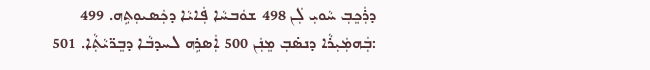ܕܪܲܟܸܒܼ ܚܵܘܝܼ ܠܲܢ 498 ܫܘܿܒܚܵܐ ܦܲܐܝܵܐ ܕܟܲܣܝܘܼܬܹܗ. 499 :ܒܲܗܡܲܝܼܪܵܐ ܕܢܣ̇ܒܼ ܡܸܢܲܢ 500 ܐܲܣܪܹܗ ܠܚܕܒܵܐ ܕܒܸܪ̈ܝܵܬܼܵܐ. 501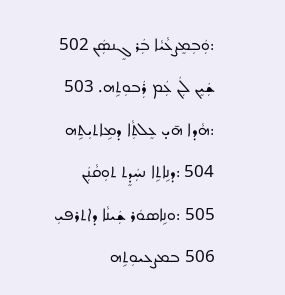:ܘܲܒܼܡܸܨܥܵܝܵܐ ܒܲܪ ܓܸܢܣܲܢ 502 ܫܲܝܸܢ ܠܲܢ ܥܲܡ ܪܲܒܘܼܬܹܗ. 503 :ܗܵܕܐ ܗ̄ܝ̣ ܥܸܠܬܼܵܐ ܕܡܹܐܬܝܼܬܹܗ 504 :ܕܢܹܐܬܹܐ ܢܚܲܕܸܬ ܬܘܼܩܵܢܲܢ 505 :ܘܢܹܐܣܘܿܪ ܫܲܝܢܵܐ ܕܐܬܪܦܝܼ 506 ܒܡܨܥܝܘܼܬܹܗ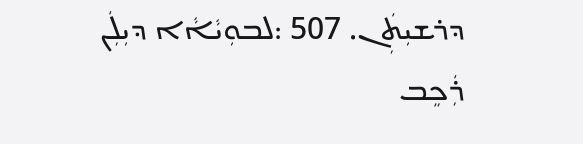ܕܪܫܝܼܬܲܢ. 507 :ܠܒܘܼܝܵܐܵܐ ܕܝܼܠܲܢ ܪܲܟܸܒ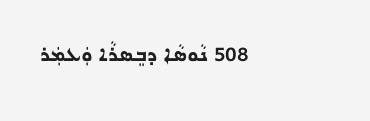508 ܢܵܘܣܵܐ ܕܒܸܣܪܵܐ ܘܲܥܡܲܪ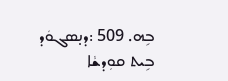ܒܹܗ. 509 :ܕܢ̣ܣܓܘܿܕ ܒܹܝܬ ܩܘܼܕܫܵܐ